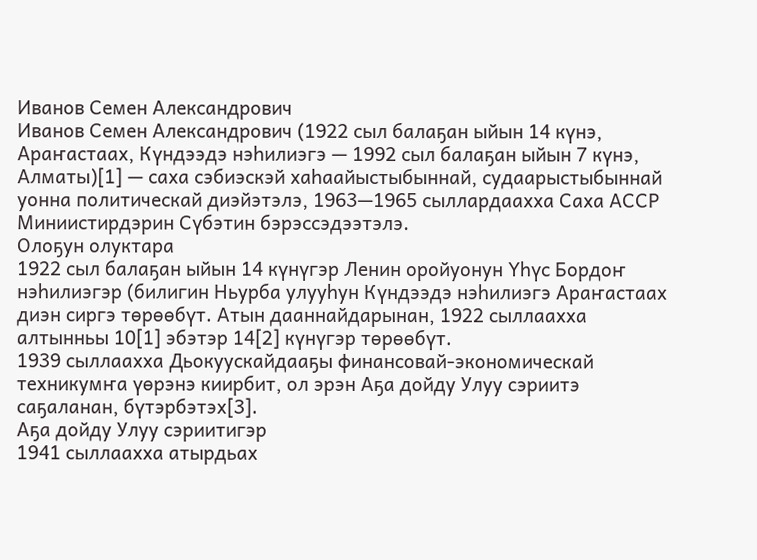Иванов Семен Александрович
Иванов Семен Александрович (1922 сыл балаҕан ыйын 14 күнэ, Араҥастаах, Күндээдэ нэһилиэгэ — 1992 сыл балаҕан ыйын 7 күнэ, Алматы)[1] — саха сэбиэскэй хаһаайыстыбыннай, судаарыстыбыннай уонна политическай диэйэтэлэ, 1963—1965 сыллардаахха Саха АССР Миниистирдэрин Сүбэтин бэрэссэдээтэлэ.
Олоҕун олуктара
1922 сыл балаҕан ыйын 14 күнүгэр Ленин оройуонун Үһүс Бордоҥ нэһилиэгэр (билигин Ньурба улууһун Күндээдэ нэһилиэгэ Араҥастаах диэн сиргэ төрөөбүт. Атын дааннайдарынан, 1922 сыллаахха алтынньы 10[1] эбэтэр 14[2] күнүгэр төрөөбүт.
1939 сыллаахха Дьокуускайдааҕы финансовай-экономическай техникумҥа үөрэнэ киирбит, ол эрэн Аҕа дойду Улуу сэриитэ саҕаланан, бүтэрбэтэх[3].
Аҕа дойду Улуу сэриитигэр
1941 сыллаахха атырдьах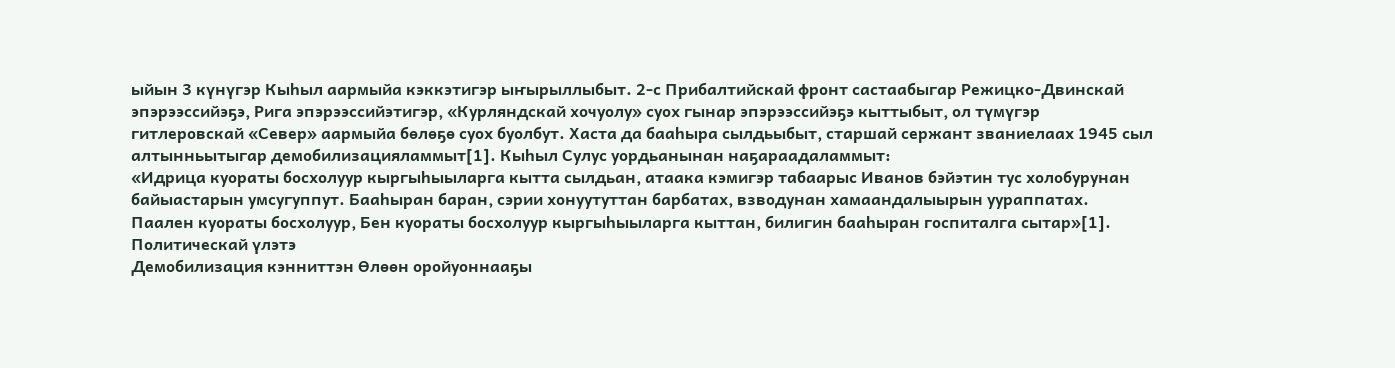ыйын 3 күнүгэр Кыһыл аармыйа кэккэтигэр ыҥырыллыбыт. 2-с Прибалтийскай фронт састаабыгар Режицко-Двинскай эпэрээссийэҕэ, Рига эпэрээссийэтигэр, «Курляндскай хочуолу» суох гынар эпэрээссийэҕэ кыттыбыт, ол түмүгэр гитлеровскай «Север» аармыйа бөлөҕө суох буолбут. Хаста да бааһыра сылдьыбыт, старшай сержант званиелаах 1945 сыл алтынньытыгар демобилизацияламмыт[1]. Кыһыл Сулус уордьанынан наҕараадаламмыт:
«Идрица куораты босхолуур кыргыһыыларга кытта сылдьан, атаака кэмигэр табаарыс Иванов бэйэтин тус холобурунан байыастарын умсугуппут. Бааһыран баран, сэрии хонуутуттан барбатах, взводунан хамаандалыырын уураппатах. Паален куораты босхолуур, Бен куораты босхолуур кыргыһыыларга кыттан, билигин бааһыран госпиталга сытар»[1].
Политическай үлэтэ
Демобилизация кэнниттэн Өлөөн оройуоннааҕы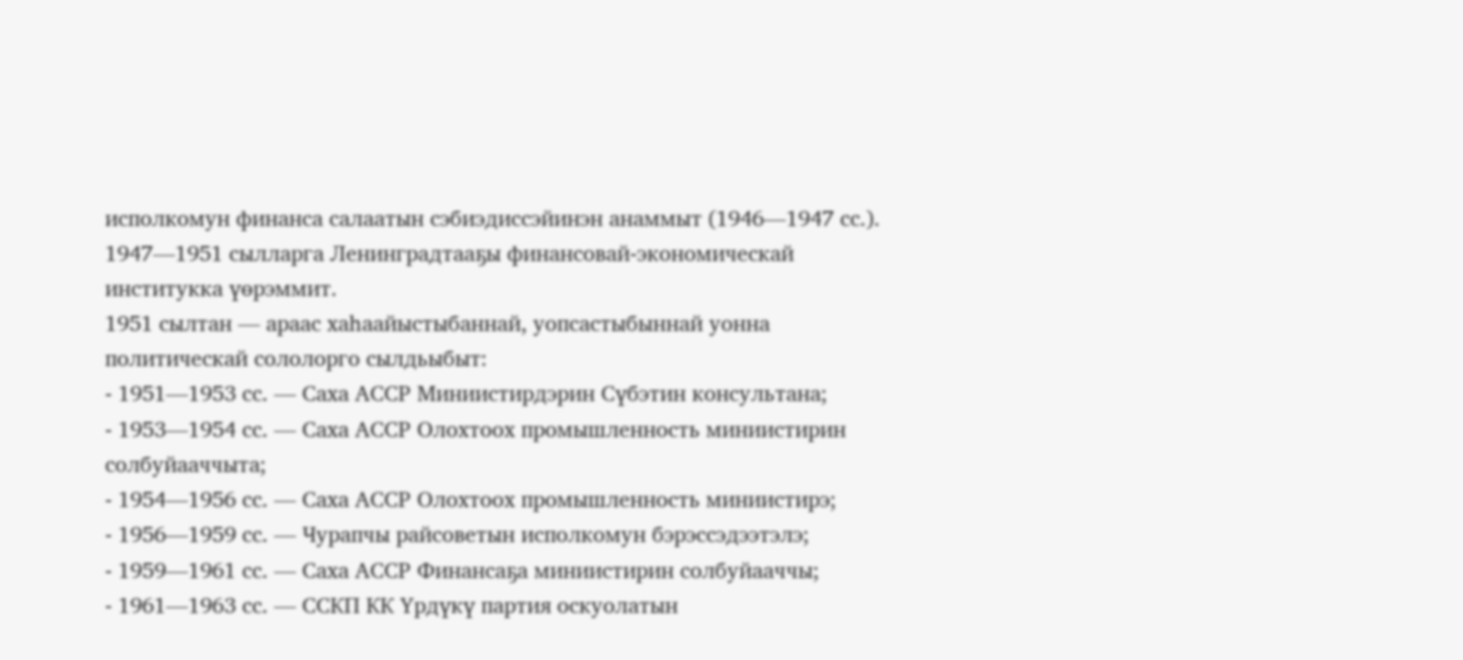исполкомун финанса салаатын сэбиэдиссэйинэн анаммыт (1946—1947 сс.).
1947—1951 сылларга Ленинградтааҕы финансовай-экономическай институкка үөрэммит.
1951 сылтан — араас хаһаайыстыбаннай, уопсастыбыннай уонна политическай сололорго сылдьыбыт:
- 1951—1953 сс. — Саха АССР Миниистирдэрин Сүбэтин консультана;
- 1953—1954 сс. — Саха АССР Олохтоох промышленность миниистирин солбуйааччыта;
- 1954—1956 сс. — Саха АССР Олохтоох промышленность миниистирэ;
- 1956—1959 сс. — Чурапчы райсоветын исполкомун бэрэссэдээтэлэ;
- 1959—1961 сс. — Саха АССР Финансаҕа миниистирин солбуйааччы;
- 1961—1963 сс. — ССКП КК Үрдүкү партия оскуолатын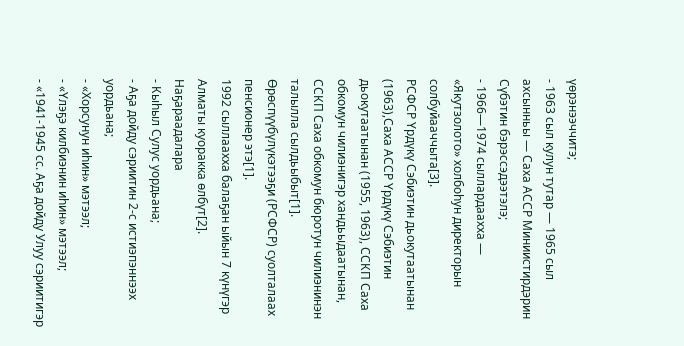үөрэнээччитэ;
- 1963 сыл кулун тутар — 1965 сыл ахсынньы — Саха АССР Миниистирдэрин Сүбэтин бэрэссэдээтэлэ;
- 1966—1974 сыллардаахха — «Якутзолото» холбоһун директорын солбуйааччыта[3].
РСФСР Үрдүкү Сэбиэтин дьокутаатынан (1963),Саха АССР Үрдүкү Сэбиэтин дьокутаатынан (1955, 1963), ССКП Саха обкомун чилиэнигэр хандьыдаатынан, ССКП Саха обкомун бюротун чилиэнинэн талылла сылдьыбыт[1].
Өрөспүүбүлүкэтээҕи (РСФСР) суолталаах пенсионер этэ[1].
1992 сыллаахха балаҕан ыйын 7 күнүгэр Алматы куоракка өлбүт[2].
Наҕараадалара
- Кыһыл Сулус уордьана;
- Аҕа дойду сэриитин 2-с истиэпэннээх уордьана;
- «Хорсунун иһин» мэтээл;
- «Үлэҕэ килбиэнин иһин» мэтээл;
- «1941-1945 сс. Аҕа дойду Улуу сэриитигэр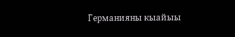Германияны кыайыы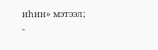иһин» мэтээл;
-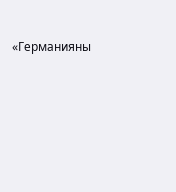«Германияны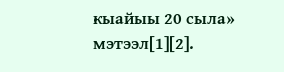кыайыы 20 сыла» мэтээл[1][2].